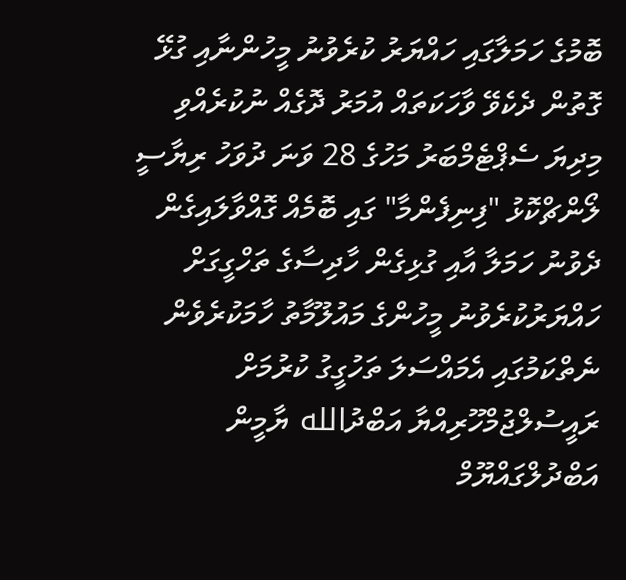ބޮމުގެ ހަމަލާގައި ހައްޔަރު ކުރެވުނު މީހުންނާއި ގުޅޭ ގޮތުން ދެކެވޭ ވާހަކަތައް އުމަރު ދޮގެއް ނުކުރެއްވި
މިދިޔަ ސެޕްޓެމްބަރު މަހުގެ 28 ވަނަ ދުވަހު ރިޔާސީ ލޯންޗްކޮޅު "ފިނިފެންމާ" ގައި ބޮމެއް ގޮއްވާލައިގެން ދެވުނު ހަމަލާ އާއި ގުޅިގެން ހާދިސާގެ ތަހްގީގަށް ހައްޔަރުކުރެވުނު މީހުންގެ މައުލޫމާތު ހާމަކުރެވެން ނެތްކަމުގައި އެމައްސަލަ ތަހުގީގު ކުރުމަށް ރައީސުލްޖުމްހޫރިއްޔާ އަބްދުالله ޔާމީން އަބްދުލްގައްޔޫމް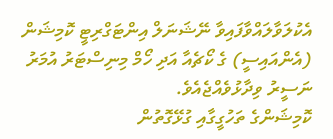އެކުލަވާލައްވާފައިވާ ނޭޝަނަލް އިންޓަގްރިޓީ ކޮމިޝަން (އެންއައިސީ) ގެ ކޯޗެއާ އަދި ހޯމް މިނިސްޓަރު އުމަރު ނަސީރު ވިދާޅުވެއްޖެއެވެ.
ކޮމިޝަންގެ ތަހުގީގާއި ގުޅޭގޮތުން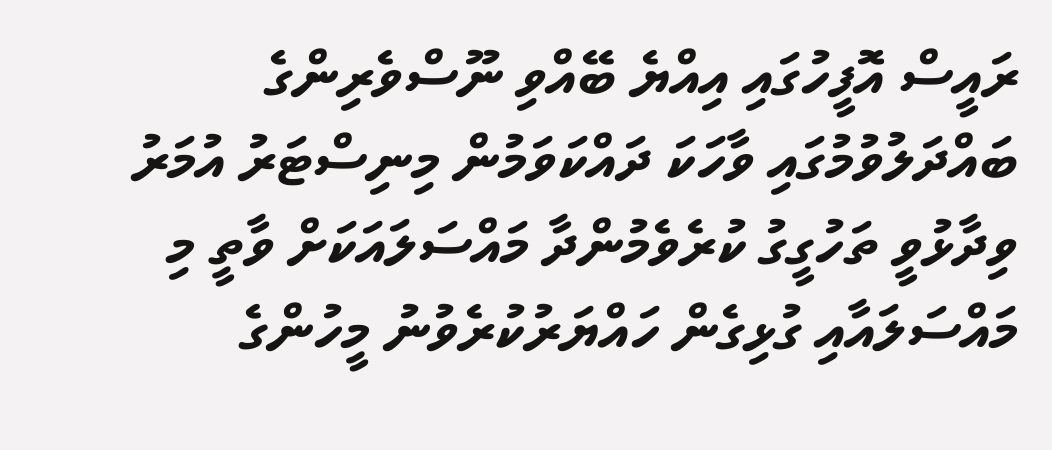ރައީސް އޮފީހުގައި އިއްޔެ ބޭއްވި ނޫސްވެރިންގެ ބައްދަލުވުމުގައި ވާހަކަ ދައްކަވަމުން މިނިސްޓަރު އުމަރު ވިދާޅުވީ ތަހުގީގު ކުރެވެމުންދާ މައްސަލައަކަށް ވާތީ މި މައްސަލައާއި ގުޅިގެން ހައްޔަރުކުރެވުނު މީހުންގެ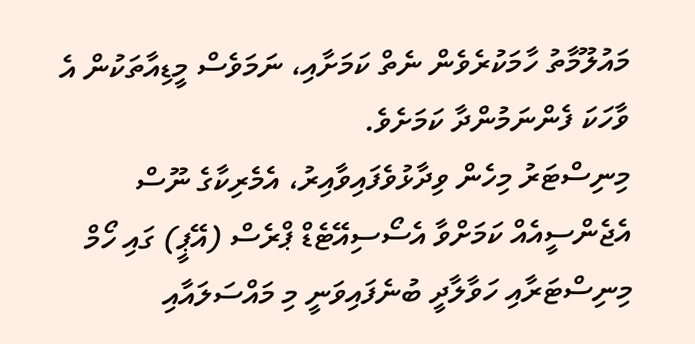މައުލޫމާތު ހާމަކުރެވެން ނެތް ކަމަށާއި، ނަމަވެސް މީޑިއާތަކުން އެ ވާހަކަ ފެންނަމުންދާ ކަމަށެވެ.
މިނިސްޓަރު މިހެން ވިދާޅުވެފައިވާއިރު، އެމެރިކާގެ ނޫސް އެޖެންސީއެއް ކަމަށްވާ އެސޯސިއޭޓެޑް ޕްރެސް (އޭޕީ) ގައި ހޯމް މިނިސްޓަރާއި ހަވާލާދީ ބުނެފައިވަނީ މި މައްސަލައާއި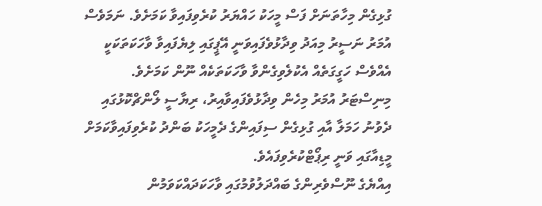ގުޅިގެން މިހާތަނަށް ފަސް މީހަކު ހައްޔަރު ކުރެވިފައިވާ ކަމަށެވެ. ނަމަވެސް އުމަރު ނަސީރު މިއަދު ވިދާޅުވެފައިވަނީ އޭޕީގައި ލިޔެފައިވާ ވާހަކަތަކަކީ އެއްވެސް ހަގީގަތެއް އެކުލެވިގެންވާ ވާހަކަތަކެއް ނޫން ކަމަށެވެ.
މިނިސްޓަރު އުމަރު މިހެން ވިދާޅުވެފައިވާއިރު، ރިޔާސީ ލޯންޗްކޮޅުގައި ދެވުނު ހަމަލާ އާއި ގުޅިގެން ސިފައިންގެ ދެމީހަކު ބަންދު ކުރެވިފައިވާކަމަށް މީޑިއާގައި ވަނީ ރިޕޯޓްކުރެވިފައެވެ.
އިއްޔެގެ ނޫސްވެރިންގެ ބައްދަލުވުމުގައި ވާހަކަދައްކަވަމުން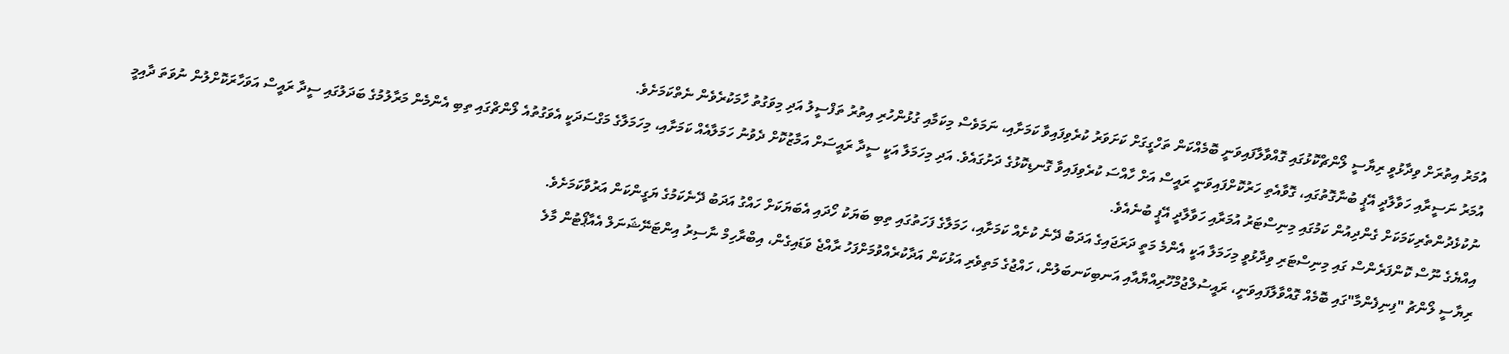އުމަރު އިތުރަށް ވިދާޅުވީ ރިޔާސީ ލޯންޗްކޮޅުގައި ގޮއްވާލާފައިވަނީ ބޮމެއްކަން ތަހްގީގަށް ކަށަވަރު ކުރެވިފައިވާ ކަމަށާއި، ނަމަވެސް މިކަމާއި ގުޅުންހުރި އިތުރު ތަފްސީލު އަދި މިވަގުތު ހާމަކުރެވެން ނެތްކަމަށެވެ.
އުމަރު ނަސީރާއި ހަވާލާދީ އޭޕީ ބުނާގޮތުގައި، ގޮވާއެތި ހަރުކޮށްފައިވަނީ ރައީސް އަށް ހާއްސަ ކުރެވިފައިވާ ގޮނޑިކޮޅުގެ ދަށުގައެވެ. އަދި މިހަމަލާ އަކީ ސީދާ ރައީސަށް އަމާޒުކޮށް ދެވުނު ހަމަލާއެއް ކަމަށާއި، މިހަމަލާގެ މަގްސަދަކީ އެވަގުތުއެ ލޯންޗްގައި ތިބި އެންމެން މަރާލުމުގެ ބަދަލުގައި ސީދާ ރައީސް އަވަހާރަކޮށްލުން ނުވަތަ ދާއިމީ ނުކުޅެދުންތެރިކަމަކަށް ގެންދިއުން ކަމުގައި މިނިސްޓަރު އުމަރާއި ހަވާލާދީ އޭޕީ ބުނެއެވެ.
އިއްޔެގެ ނޫސް ކޮންފަރެންސް ގައި މިނިސްޓަރި ވިދާޅުވީ މިހަމަލާ އަކީ އެންމެ މަތީ ދަރަޖައިގެ އަދަބު ދޭނެ ކުށެއް ކަމަށާއި، ހަމަލާގެ ފަހަތުގައި ތިބި ބަޔަކު ހޯދައި އެބަޔަކަށް ހައްގު އަދަބު ދޭނެކަމުގެ ޔަގީންކަން އަރުވާކަމަށެވެ.
ރިޔާސީ ލޯންޗު "ފިނިފެންމާ"ގައި ބޮމެއް ގޮއްވާލާފައިވަނީ، ރައީސުލްޖުމްހޫރިއްޔާއާއި އަނބިކަނބަލުން، ހައްޖުގެ މަތިވެރި އަޅުކަން އަދާކުރެއްވުމަށްފަހު ރާއްޖެ ވަޑައިގެން، އިބްރާހިމް ނާސިރު އިންޓަނޭޝަނަލް އެއާޕޯޓުން މާލެ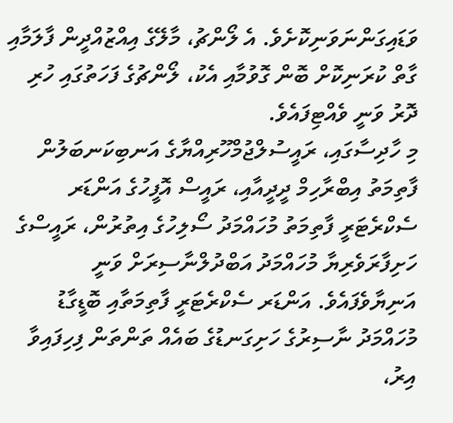ވަޑައިގަންނަވަނިކޮށެވެ. އެ ލޯންޗު، މާލޭގެ އިއްޒުއްދީން ފާލަމާއި ގާތް ކުރަނިކޮށް ބޮން ގޮވުމާއި އެކު، ލޯންޗުގެ ފަހަތުގައި ހުރި ދޮރު ވަނީ ވެއްޓިފައެވެ.
މި ހާދިސާގައި، ރައީސުލްޖުމްހޫރިއްޔާގެ އަނބިކަނބަލުން ފާތިމަތު އިބްރާހިމް ދީދީއާއި، ރައީސް އޮފީހުގެ އަންޑަރ ސެކްރެޓަރީ ފާތިމަތު މުހައްމަދު ސޯލިހުގެ އިތުރުން، ރައީސްގެ ހަށިފާރަވެރިޔާ މުހައްމަދު އަބްދުލްނާސިރަށް ވަނީ އަނިޔާވެފައެވެ. އަންޑަރ ސެކްރެޓަރީ ފާތިމަތާއި ބޮޑީގާޑު މުހައްމަދު ނާސިރުގެ ހަށިގަނޑުގެ ބައެއް ތަންތަން ފިހިފައިވާ އިރު،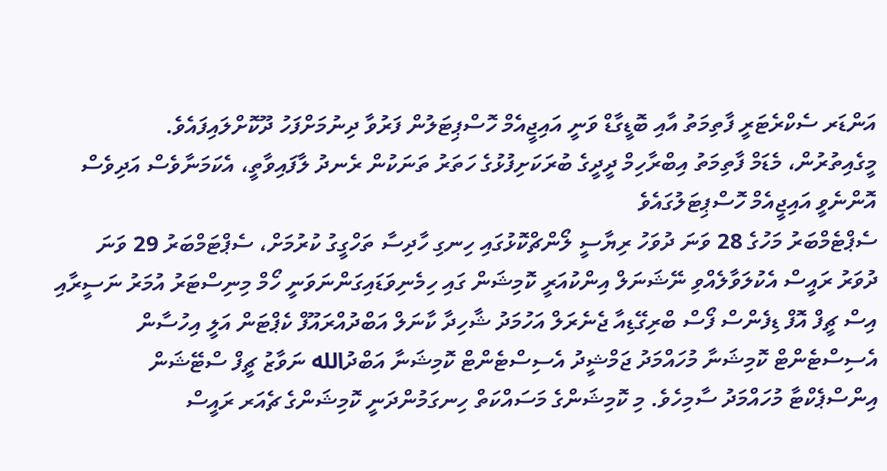އަންޑަރ ސެކްރެޓަރީ ފާތިމަތު އާއި ބޮޑީގާޑް ވަނީ އައިޖީއެމް ހޮސްޕިޓަލުން ފަރުވާ ދިނުމަށްފަހު ދޫކޮށްލައިފައެވެ.
މީގެއިތުރުން، މެޑަމް ފާތިމަތު އިބްރާހިމް ދީދީގެ ބުރަކަށިފުޅުގެ ހަތަރު ތަނަކުން ރެނދު ލާފައިވާތީ، އެކަމަނާވެސް އަދިވެސް އޮންނެވީ އައިޖީއެމް ހޮސްޕިޓަލުގައެވެ
ސެޕްޓެމްބަރު މަހުގެ 28 ވަނަ ދުވަހު ރިޔާސީ ލޯންޗްކޮޅުގައި ހިނގި ހާދިސާ ތަހްގީގު ކުރުމަށް، ސެޕްޓަމްބަރު 29 ވަނަ ދުވަރު ރައީސް އެކުލަވާލެއްވި ނޭޝަނަލް އިންކުއަރީ ކޮމިޝަން ގައި ހިމެނިވަޑައިގަންނަވަނީ ހޯމް މިނިސްޓަރު އުމަރު ނަސީރާއި އިސް ޗީފް އޮފް ޑިފެންސް ފޯސް ބްރިގޭޑިއާ ޖެނެރަލް އަހުމަދު ޝާހިދާ ކާނަލް އަބްދުއްރައޫފް ކެޕްޓަން އަލީ އިހުސާން އެސިސްޓެންޓް ކޮމިޝަނާ މުހައްމަދު ޖަމްޝީދު އެސިސްޓެންޓް ކޮމިޝަނާ އަބްދުالله ނަވާޒު ޗީފް ސްޓޭޝަން އިންސްޕެކްޓާ މުހައްމަދު ސާމިހެވެ. މި ކޮމިޝަންގެ މަސައްކަތް ހިނގަމުންދަނީ ކޮމިޝަންގެ ޗެއަރ ރައީސް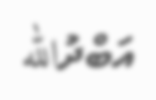އަބްދުالله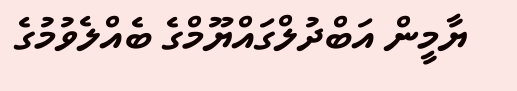ޔާމީން އަބްދުލްގައްޔޫމްގެ ބެއްލެވުމުގެ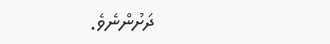ދަށުންނެވެ.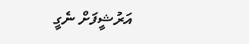އަރުޝީފަށް ނެގީ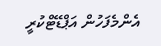އެންމެފަހުން އަޕްޑޭޓްކުރީ